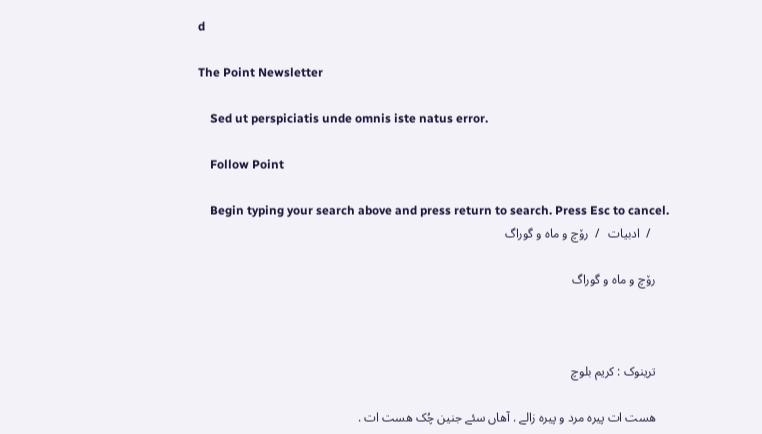d

The Point Newsletter

    Sed ut perspiciatis unde omnis iste natus error.

    Follow Point

    Begin typing your search above and press return to search. Press Esc to cancel.
      /  ادبیات   /  رۆچ و ماه و گوراگ

    رۆچ و ماه و گوراگ



    ترینوک : کریم بلوچ

    هست ات پیره مرد و پیره زالے . آهاں سئے جنین چُک هست ات .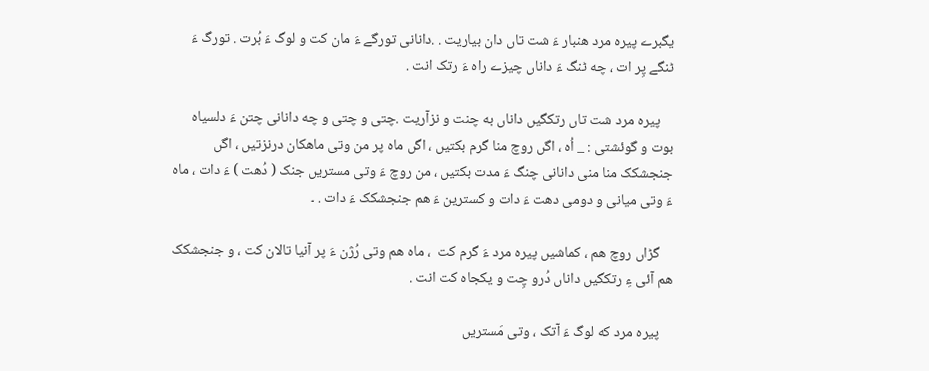یگبرے پیره مرد هنبار ءَ شت تاں دان بیاریت . .دانانی تورگے ءَ مان کت و لوگ ءَ بُرت . تورگ ءَ ٹنگے پِر ات ، چه ٹنگ ءَ داناں چیزے راه ءَ رتک انت .

    پیره مرد شت تاں رتکگیں داناں به چنت و نزآریت .چتی و چتی و چه دانانی چتن ءَ دلسیاه بوت و گوئشتی : _ اُه ، اگں روچ منا گرم بکتیں ، اگں ماه پر من وتی ماهکان درنزتیں ، اگں جنجشکک منا منی دانانی چنگ ءَ مدت بکتیں ، من روچ ءَ وتی مستریں جنک ( دُهت ) ءَ دات ، ماه ءَ وتی میانی و دومی دهت ءَ دات و کسترین ءَ هم جنجشکک ءَ دات . ۔

    گڑاں روچ هم ، کماشیں پیره مرد ءَ گرم کت  ، ماه هم وتی رُژن ءَ پر آنیا تالان کت ، و جنجشکک هم آئی ءِ رتکگیں داناں دُرو چِت و یکجاه کت انت .

    پیره مرد که لوگ ءَ آتک ، وتی مَستریں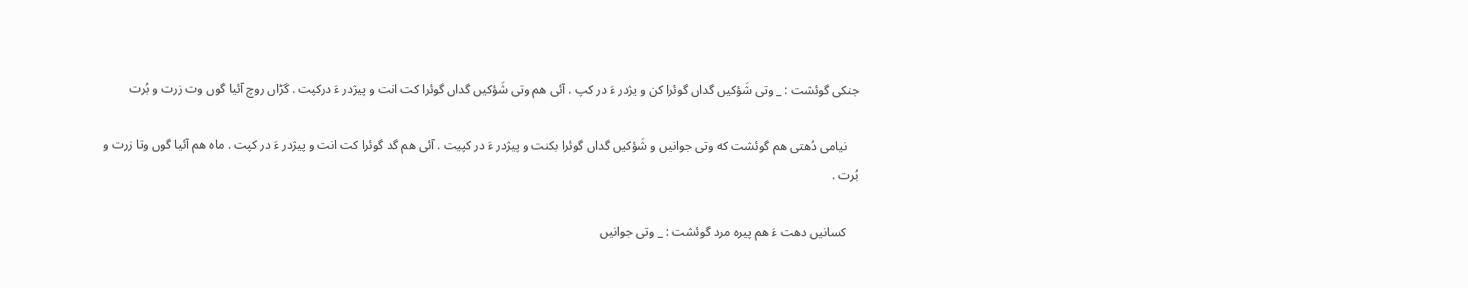جنکی گوئشت : _ وتی شَؤکیں گداں گوئرا کن و یژدر ءَ در کپ . آئی هم وتی شَؤکیں گداں گوئرا کت انت و پیژدر ءَ درکپت . گڑاں روچ آئیا گوں وت زرت و بُرت

    نیامی دُهتی هم گوئشت که وتی جوانیں و شَؤکیں گداں گوئرا بکنت و پیژدر ءَ در کپیت . آئی هم گد گوئرا کت انت و پیژدر ءَ در کپت . ماه هم آئیا گوں وتا زرت و بُرت .

    کسانیں دهت ءَ هم پیره مرد گوئشت : _ وتی جوانیں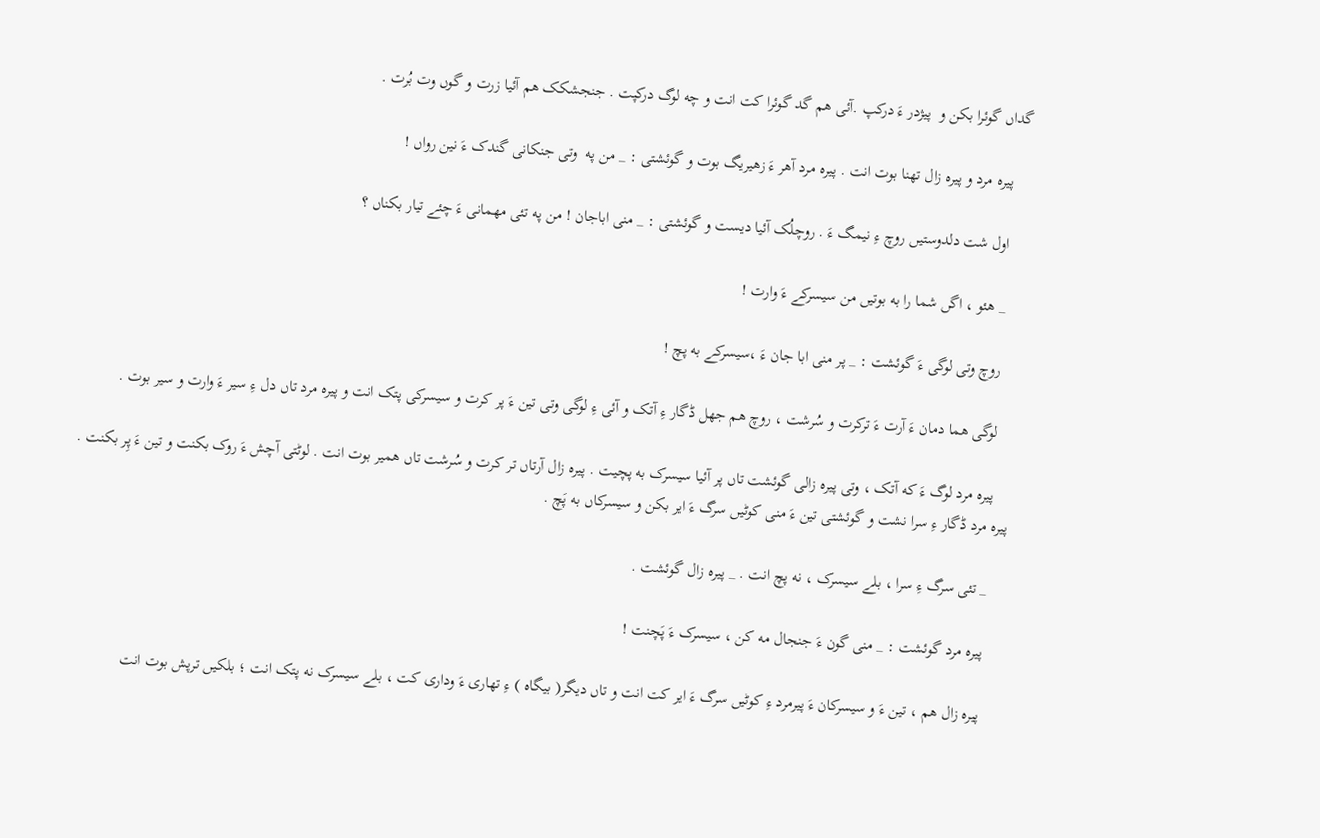گداں گوئرا بکن و  پیژدر ءَ درکپ .آئی هم گد گوئرا کت انت و چه لوگ درکپت . جنجشکک هم آئیا زرت و گوں وت بُرت .

    پیره مرد و پیره زال تهنا بوت انت . پیره مرد آهر ءَ زهیریگ بوت و گوئشتی : _ من په  وتی جنکانی گندک ءَ نین رواں !

    اول شت دلدوستیں روچ ءِ نیمگ ءَ . روچلُک آئیا دیست و گوئشتی : _ منی اباجان ! من په تئی مهمانی ءَ چئے تیار بکناں ؟

    _ هئو ، اگں شما را به بوتیں من سیسرکے ءَ وارت !

    روچ وتی لوگی ءَ گوئشت : _ پر منی ابا جان ءَ ،سیسرکے به پچ !

    لوگی هما دمان ءَ آرت ءَ ترکرت و سُرشت ، روچ هم جهل ڈگار ءِ آتک و آئی ءِ لوگی وتی تین ءَ پر کرت و سیسرکی پتک انت و پیره مرد تاں دل ءِ سیر ءَ وارت و سیر بوت .

    پیره مرد لوگ ءَ که آتک ، وتی پیره زالی گوئشت تاں پر آئیا سیسرک به پچیت . پیره زال آرتاں تر کرت و سُرشت تاں همیر بوت انت . لوٹتی آچش ءَ روک بکنت و تین ءَ پِر بکنت . پیره مرد ڈگار ءِ سرا نشت و گوئشتی تین ءَ منی کوٹیں سرگ ءَ ایر بکن و سیسرکاں به پَچ .

    _ تئی سرگ ءِ سرا ، بلے سیسرک ، نه پچ انت . _ پیره زال گوئشت .

    پیره مرد گوئشت : _ منی گون ءَ جنجال مه کن ، سیسرک ءَ پَچنت !

    پیره زال هم ، تین ءَ و سیسرکان ءَ پیرمرد ءِ کوٹیں سرگ ءَ ایر کت انت و تاں دیگر( بیگاه ) ءِ تهاری ءَ وداری کت ، بلے سیسرک نه پتک انت ؛ بلکیں ترپش بوت انت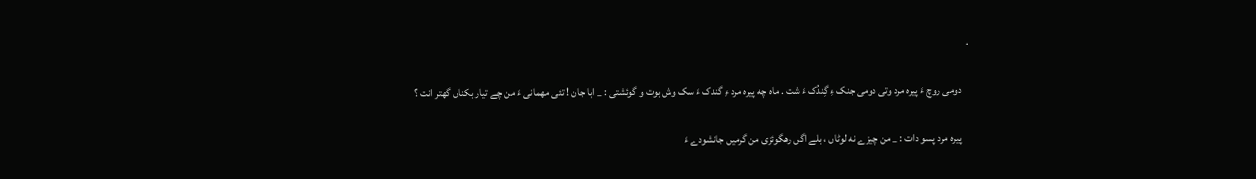.

    دومی روچ ءَ پیره مرد وتی دومی جنک ءِ گِندُک ءَ شت . ماه چه پیره مرد ءِ گندک ءَ سک وش بوت و گوئشتی : _ ابا جان ! تئی مهمانی ءَ من چے تیار بکناں گهتر انت ؟

    پیره مرد پسو دات : _ من چیزے نه لوٹاں ، بلے اگں رهگوئزی من گرمیں جانشودے ءَ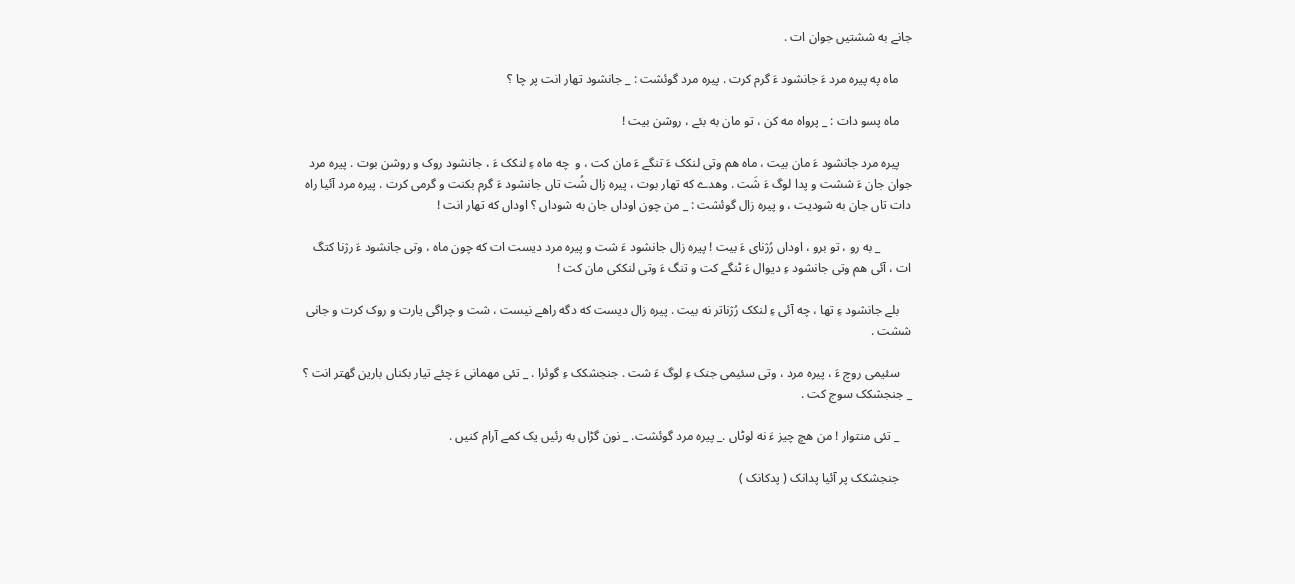جانے به ششتیں جوان ات .

    ماه په پیره مرد ءَ جانشود ءَ گرم کرت . پیره مرد گوئشت : _ جانشود تهار انت پر چا ؟

    ماه پسو دات : _ پرواه مه کن ، تو مان به بئے ، روشن بیت !

    پیره مرد جانشود ءَ مان بیت ، ماه هم وتی لنکک ءَ تنگے ءَ مان کت ، و  چه ماه ءِ لنکک ءَ ، جانشود روک و روشن بوت . پیره مرد جوان جان ءَ ششت و پدا لوگ ءَ شَت . وهدے که تهار بوت ، پیره زال شُت تاں جانشود ءَ گرم بکنت و گرمی کرت . پیره مرد آئیا راه دات تاں جان به شودیت ، و پیره زال گوئشت : _ من چون اوداں جان به شوداں ؟ اوداں که تهار انت !

          _ به رو ، تو برو ، اوداں رُژنای ءَ بیت ! پیره زال جانشود ءَ شت و پیره مرد دیست ات که چون ماه ، وتی جانشود ءَ رژنا کتگ ات ، آئی هم وتی جانشود ءِ دیوال ءَ ٹنگے کت و تنگ ءَ وتی لنککی مان کت !

    بلے جانشود ءِ تها ، چه آئی ءِ لنکک رُژناتر نه بیت . پیره زال دیست که دگه راهے نیست ، شت و چراگی یارت و روک کرت و جانی ششت .

    سئیمی روچ ءَ ، پیره مرد ، وتی سئیمی جنک ءِ لوگ ءَ شت . جنجشکک ءِ گوئرا . _ تئی مهمانی ءَ چئے تیار بکناں بارین گهتر انت ؟ _ جنجشکک سوج کت .

    _ تئی منتوار ! من هچ چیز ءَ نه لوٹاں ._ پیره مرد گوئشت. _ نون گڑاں به رئیں یک کمے آرام کنیں .

    جنجشکک پر آئیا پدانک ( پدکانک )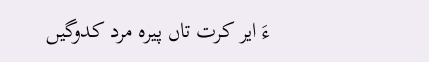ءَ ایر کرت تاں پیره مرد کدوگیں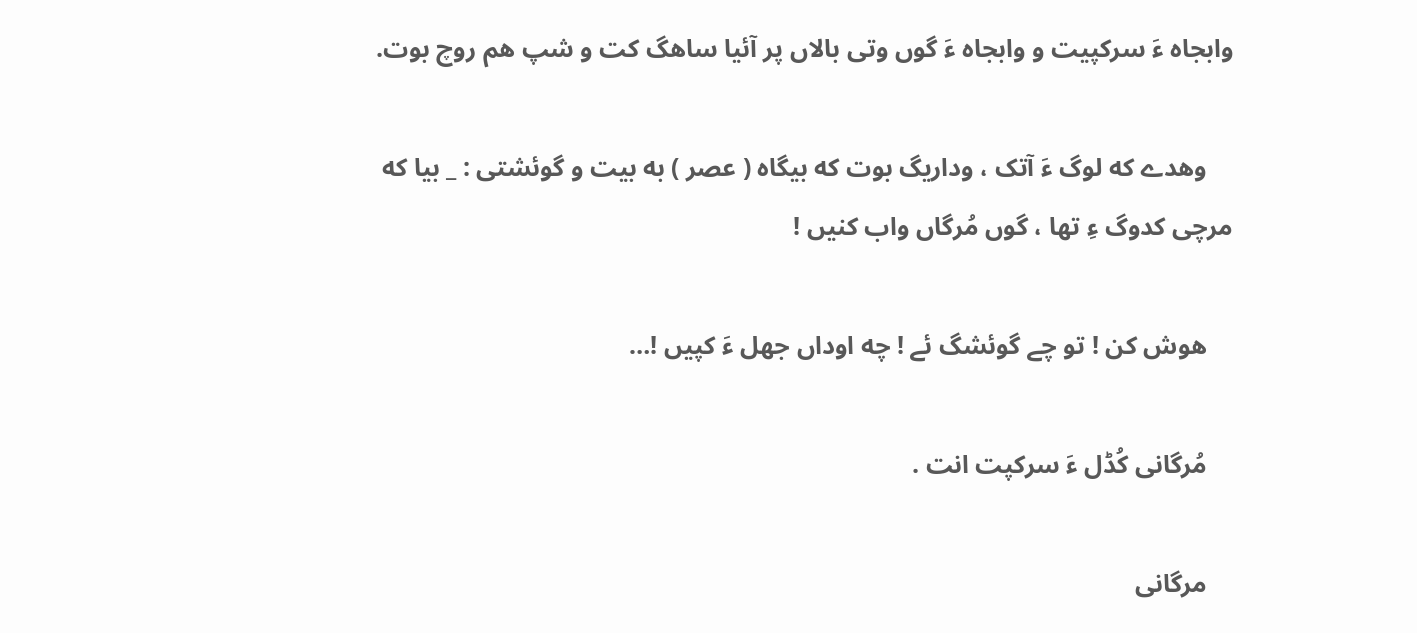وابجاه ءَ سرکپیت و وابجاه ءَ گوں وتی بالاں پر آئیا ساهگ کت و شپ هم روچ بوت.

    وهدے که لوگ ءَ آتک ، وداریگ بوت که بیگاه ( عصر ) به بیت و گوئشتی : _ بیا که مرچی کدوگ ءِ تها ، گوں مُرگاں واب کنیں !

    هوش کن ! تو چے گوئشگ ئے ! چه اوداں جهل ءَ کپیں !…

    مُرگانی کُڈل ءَ سرکپت انت .

    مرگانی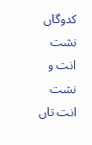کدوگاں نشت انت و نشت انت تاں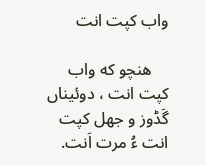واب کپت انت

    هنچو که واب کپت انت ، دوئیناں گَڈوز و جهل کپت انت ءُ مرت اَنت.